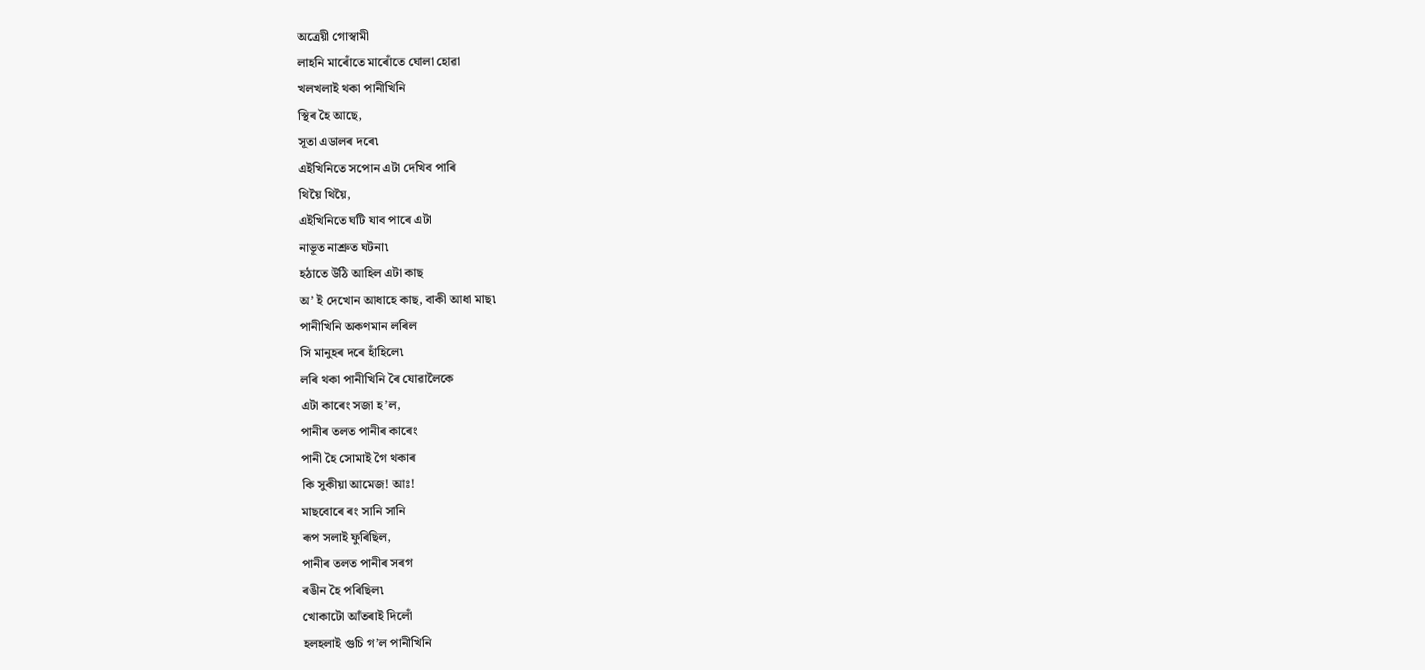অত্ৰেয়ী গোস্বামী
লাহনি মাৰোঁতে মাৰোঁতে ঘোলা হোৱা
খলখলাই থকা পানীখিনি
স্থিৰ হৈ আছে,
সূতা এডালৰ দৰে৷
এইখিনিতে সপোন এটা দেখিব পাৰি
থিয়ৈ থিয়ৈ,
এইখিনিতে ঘটি যাব পাৰে এটা
নাভূত নাশ্ৰুত ঘটনা৷
হঠাতে উঠি আহিল এটা কাছ
অ’ ই দেখোন আধাহে কাছ, বাকী আধা মাছ৷
পানীখিনি অকণমান লৰিল
সি মানুহৰ দৰে হাঁহিলে৷
লৰি থকা পানীখিনি ৰৈ যোৱালৈকে
এটা কাৰেং সজা হ’ল,
পানীৰ তলত পানীৰ কাৰেং
পানী হৈ সোমাই গৈ থকাৰ
কি সুকীয়া আমেজ! আঃ!
মাছবোৰে ৰং সানি সানি
ৰূপ সলাই ফুৰিছিল,
পানীৰ তলত পানীৰ সৰগ
ৰঙীন হৈ পৰিছিল৷
খোকাটো আঁতৰাই দিলোঁ
হলহলাই গুচি গ’ল পানীখিনি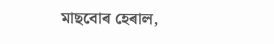মাছবোৰ হেৰাল,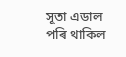সূতা এডাল পৰি থাকিল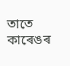তাতে
কাৰেঙৰ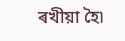ৰখীয়া হৈ৷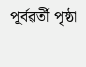পূৰ্বৱৰ্তী পৃষ্ঠা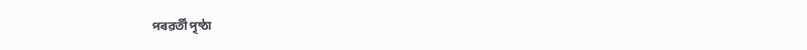পৰৱৰ্তী পৃষ্ঠা